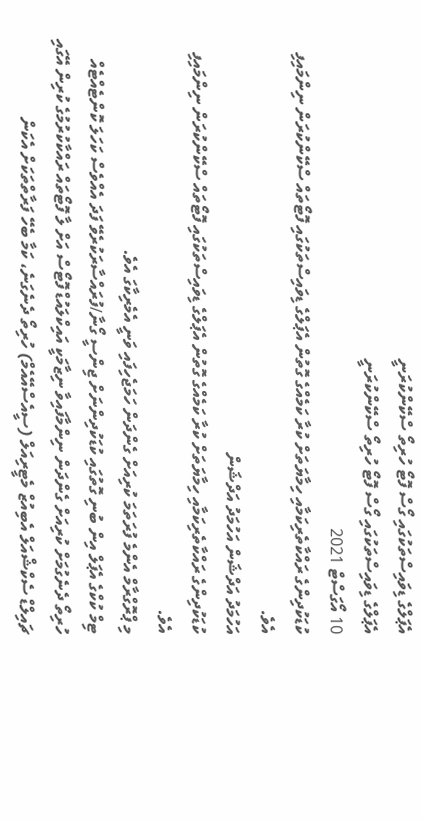އެޕަލްގެ ޑިވައިސްތަކުގައި ގޯސް ފޮޓޯ ހުރިތޯ ސްކޭންކުރަނީ
އެޕަލްގެ ޑިވައިސްތަކުގައި ގޯސް ފޮޓޯ ހުރިތޯ ސްކޭންކުރަނީ
10 އޯގަސްޓް 2021
ކުޑަކުދިންގެ ރައްކާތެރިކަމާއި ހިމާޔަތަށް ކުރާ ކަމެއްގެ ގޮތުން އެޕަލްގެ ޑިވައިސްތަކުގައި ފޮޓޯތައް ސްކޭންކުރަން ނިންމައިފި އެވެ.
އަހުމަދު އަދްޝަން އަހުމަދު އަދްޝަން
ކުޑަކުދިންގެ ރައްކާތެރިކަމާއި ހިމާޔަތަށް ކުރާ ކަމެއްގެ ގޮތުން އެޕަލްގެ ޑިވައިސްތަކުގައި ފޮޓޯތައް ސްކޭންކުރަން ނިންމައިފި އެވެ.
މި ޕްރޮގްރާމް އެންމެ ފުރަތަމަ ކުރިއަށް ގެންދަން ހަމަޖެހިފައި ވަނީ އެމެރިކާގަ އެވެ.
ޓިމް ކުކްގެ އެޕަލް އިން ބުނި ގޮތުގައި ކުޑަކުދިންނަށް ޖިންސީ ގޯނާ/ފުރައްސާރަކުރެވޭ ފަދަ އެއްވެސް ކަހަލަ ކޮންޓެއްޓެއް ހުރިތޯ ދެނެގުމަށް ކުރިއަށް ގެންދަން ނިންމާފައިވާ ނިޒާމަކީ އައިކްލައުޑް ފޮޓޯސް އަށް ލާ ފޮޓޯތައް ރައްކާކުރުމުގެ ކުރިން އޭގައި ޗައިލްޑް ސެކްޝްއަލް އެބިއުޒް މެޓީރިއަލް (ސީއެސްއޭއެމް) ހުރިތޯ ދެނެގަނެ، ކަމާ ބެހޭ ފަރާތްތަކަށް އެކަން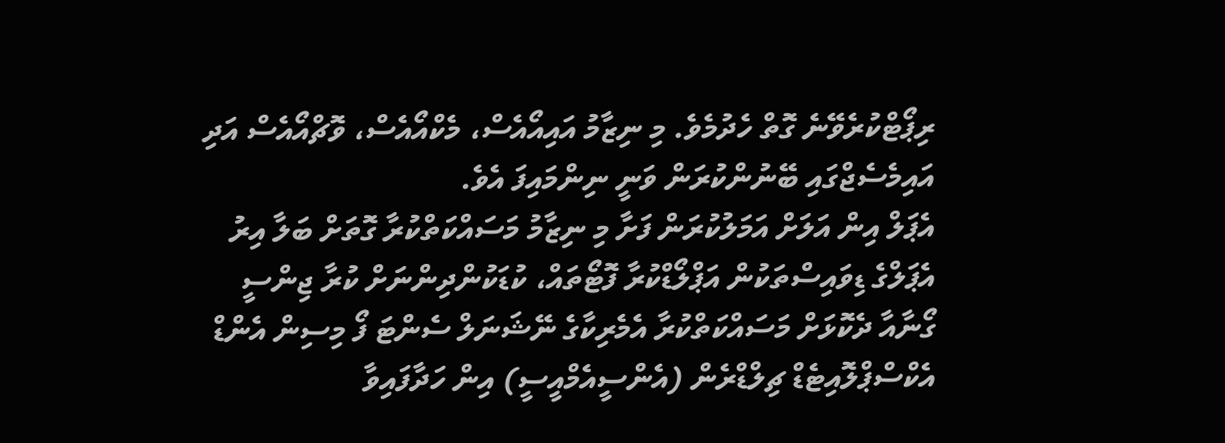ރިޕޯޓްކުރެވޭނެ ގޮތް ހެދުމެވެ. މި ނިޒާމު އައިއޯއެސް، މެކްއޯއެސް، ވޮޗްއޯއެސް އަދި އައިމެސެޖްގައި ބޭނުންކުރަން ވަނީ ނިންމައިފަ އެވެ.
އެޕަލް އިން އަލަށް އަމަލުކުރަން ފަށާ މި ނިޒާމު މަސައްކަތްކުރާ ގޮތަށް ބަލާ އިރު އެޕަލްގެ ޑިވައިސްތަކުން އަޕްލޯޑްކުރާ ފޮޓޯތައް، ކުޑަކުންދިންނަށް ކުރާ ޖިންސީ ގޯނާއާ ދެކޮޅަށް މަސައްކަތްކުރާ އެމެރިކާގެ ނޭޝަނަލް ސެންޓަ ފޯ މިސިން އެންޑް އެކްސްޕްލޮއިޓެޑް ޗިލްޑްރެން (އެންސީއެމްއީސީ) އިން ހަދާފައިވާ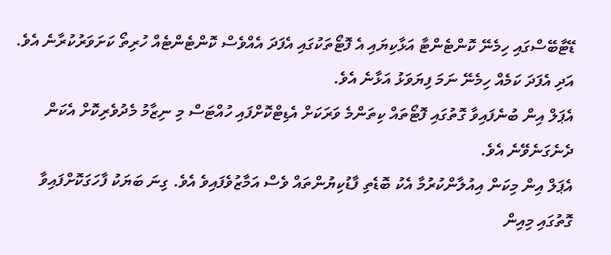ޑޭޓާބޭސްގައި ހިމެނޭ ކޮންޓެންޓާ އަޅާކިޔައި އެ ފޮޓޯތަކުގައި އެފަދަ އެއްވެސް ކޮންޓެންޓެއް ހުރިތޯ ކަށަވަރުކުރާނެ އެވެ. އަދި އެފަދަ ކަމެއް ހިމެނޭ ނަމަ ފިޔަވަޅު އަޅާނެ އެވެ.
އެޕަލް އިން ބުނެފައިވާ ގޮތުގައި ފޮޓޯތައް ކިތަންމެ ވަރަކަށް އެޑިޓްކޮށްފައި ހުއްޓަސް މި ނިޒާމު މެދުވެރިކޮށް އެކަން ދެނެގަނެވޭނެ އެވެ.
އެޕަލް އިން މިކަން އިއުލާންކުރުމާ އެކު ބޮޑެތި ފާޑުކިޔުންތައް ވެސް އަމާޒުވެފައިވެ އެވެ. ގިނަ ބަޔަކު ފާހަގަކޮށްފައިވާ ގޮތުގައި މިއިން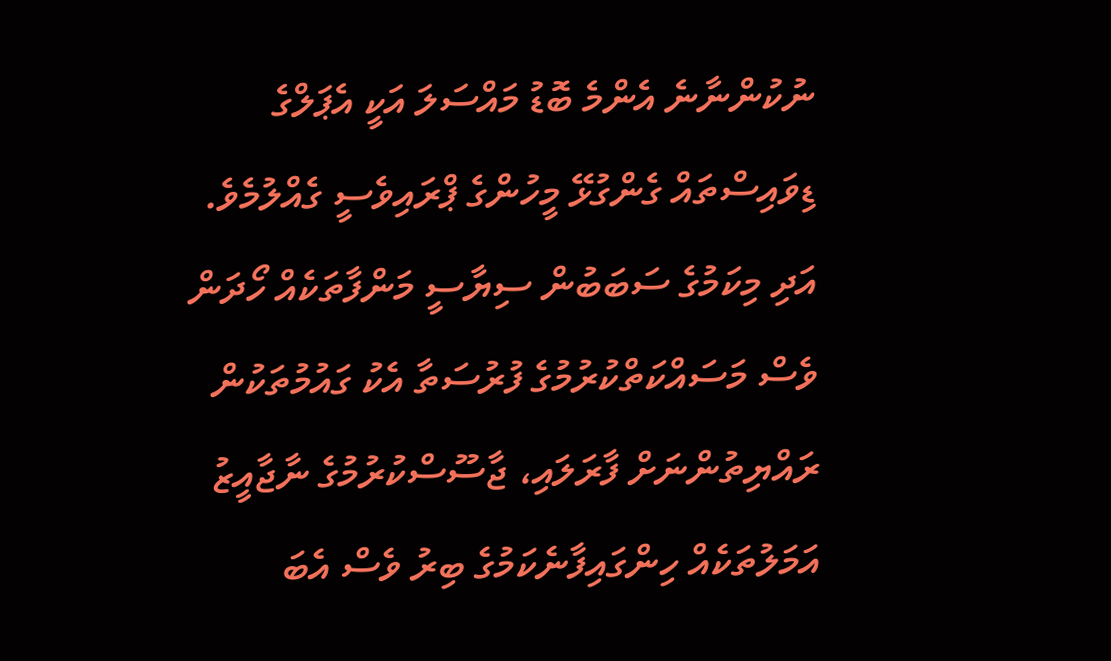ނުކުންނާނެ އެންމެ ބޮޑު މައްސަލަ އަކީ އެޕަލްގެ ޑިވައިސްތައް ގެންގުޅޭ މީހުންގެ ޕްރައިވެސީ ގެއްލުމެވެ. އަދި މިކަމުގެ ސަބަބުން ސިޔާސީ މަންފާތަކެއް ހޯދަން ވެސް މަސައްކަތްކުރުމުގެ ފުރުސަތާ އެކު ގައުމުތަކުން ރައްޔިތުންނަށް ފާރަލައި، ޖާސޫސްކުރުމުގެ ނާޖާއީޒު އަމަލުތަކެއް ހިންގައިފާނެކަމުގެ ބިރު ވެސް އެބަ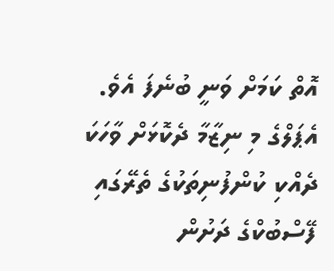އޮތް ކަމަށް ވަނީ ބުނެފަ އެވެ.
އެޕަލްގެ މި ނިޒާމާ ދެކޮޅަށް ވާހަކަ ދެއްކި ކުންފުނިތަކުގެ ތެރޭގައި ފޭސްބުކްގެ ދަށުން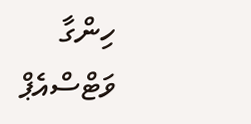ހިންގާ ވަޓްސްއެޕް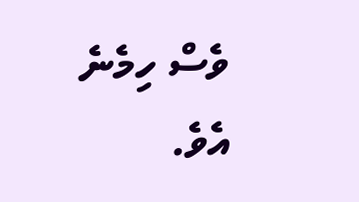ވެސް ހިމެނެ އެވެ.